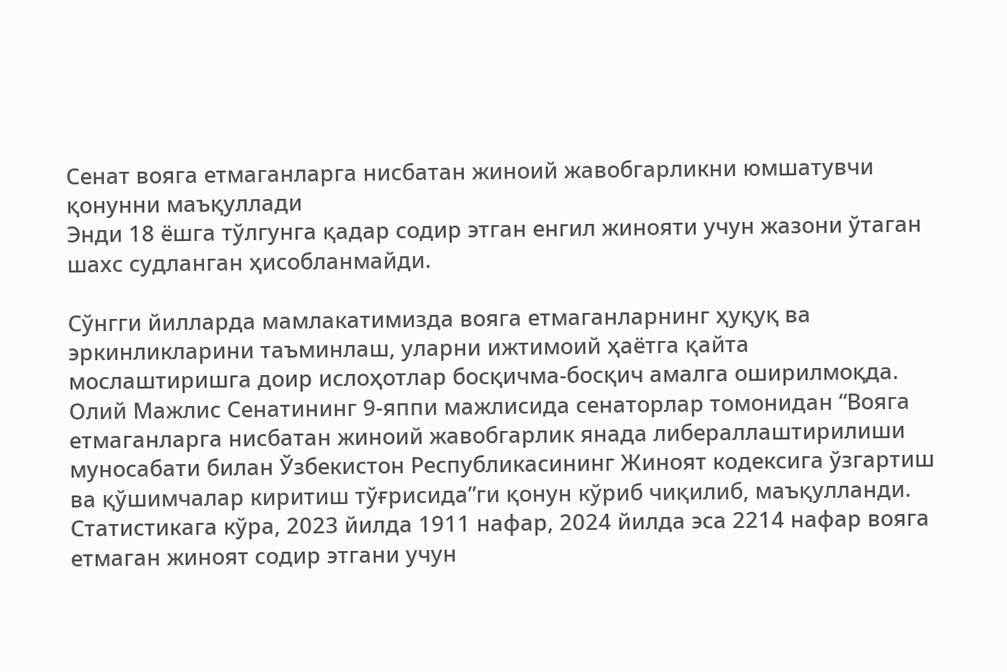Сенат вояга етмаганларга нисбатан жиноий жавобгарликни юмшатувчи қонунни маъқуллади
Энди 18 ёшга тўлгунга қадар содир этган енгил жинояти учун жазони ўтаган шахс судланган ҳисобланмайди.

Сўнгги йилларда мамлакатимизда вояга етмаганларнинг ҳуқуқ ва эркинликларини таъминлаш, уларни ижтимоий ҳаётга қайта мослаштиришга доир ислоҳотлар босқичма-босқич амалга оширилмоқда.
Олий Мажлис Сенатининг 9-яппи мажлисида сенаторлар томонидан “Вояга етмаганларга нисбатан жиноий жавобгарлик янада либераллаштирилиши муносабати билан Ўзбекистон Республикасининг Жиноят кодексига ўзгартиш ва қўшимчалар киритиш тўғрисида”ги қонун кўриб чиқилиб, маъқулланди.
Статистикага кўра, 2023 йилда 1911 нафар, 2024 йилда эса 2214 нафар вояга етмаган жиноят содир этгани учун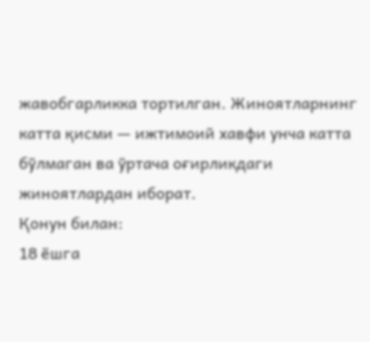жавобгарликка тортилган. Жиноятларнинг катта қисми — ижтимоий хавфи унча катта бўлмаган ва ўртача оғирликдаги жиноятлардан иборат.
Қонун билан:
18 ёшга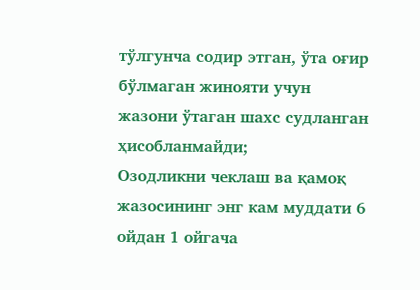тўлгунча содир этган, ўта оғир бўлмаган жинояти учун жазони ўтаган шахс судланган ҳисобланмайди;
Озодликни чеклаш ва қамоқ жазосининг энг кам муддати 6 ойдан 1 ойгача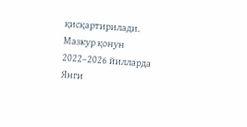қисқартирилади.
Мазкур қонун 2022–2026 йилларда Янги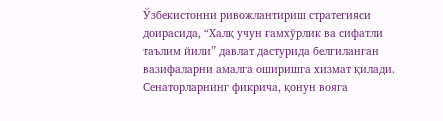Ўзбекистонни ривожлантириш стратегияси доирасида, “Халқ учун ғамхўрлик ва сифатли таълим йили” давлат дастурида белгиланган вазифаларни амалга оширишга хизмат қилади.
Сенаторларнинг фикрича, қонун вояга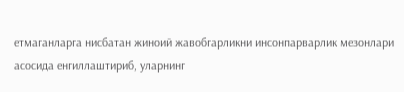етмаганларга нисбатан жиноий жавобгарликни инсонпарварлик мезонлари асосида енгиллаштириб, уларнинг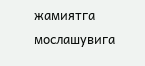жамиятга мослашувига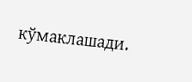кўмаклашади.